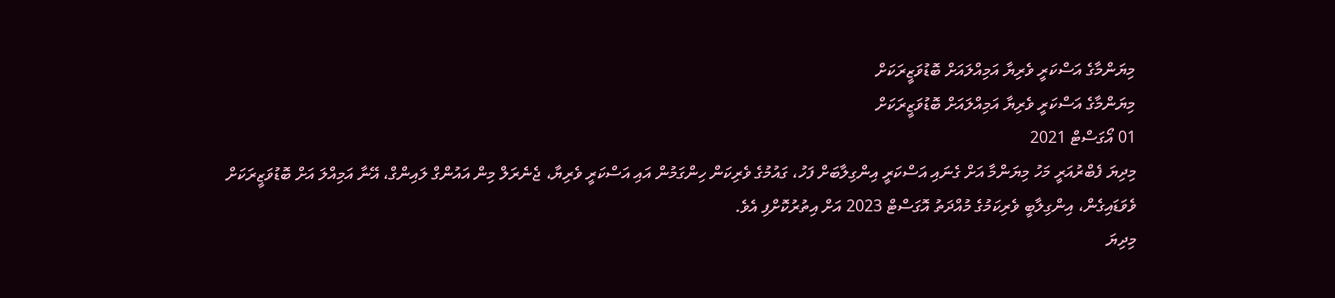މިޔަންމާގެ އަސްކަރީ ވެރިޔާ އަމިއްލައަށް ބޮޑުވަޒީރަކަށް
މިޔަންމާގެ އަސްކަރީ ވެރިޔާ އަމިއްލައަށް ބޮޑުވަޒީރަކަށް
01 އޯގަސްޓް 2021
މިދިޔަ ފެބްރުއަރީ މަހު މިޔަންމާ އަށް ގެނައި އަސްކަރީ އިންގިލާބަށް ފަހު، ގައުމުގެ ވެރިކަން ހިންގަމުން އައި އަސްކަރީ ވެރިޔާ، ޖެނެރަލް މިން އައުންގް ލައިންގް، އޭނާ އަމިއްލަ އަށް ބޮޑުވަޒީރަކަށް ވެވަޑައިގެން، އިންގިލާބީ ވެރިކަމުގެ މުއްދަތު އޮގަސްޓް 2023 އަށް އިތުރުކޮށްފި އެވެ.
މިދިޔަ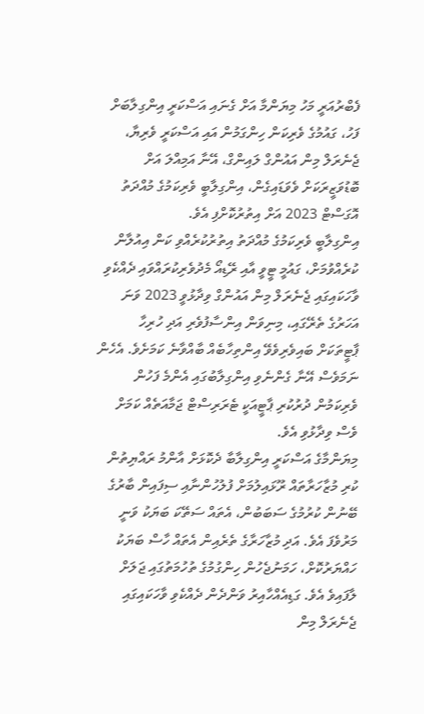ފެބްރުއަރީ މަހު މިޔަންމާ އަށް ގެނައި އަސްކަރީ އިންގިލާބަށް ފަހު، ގައުމުގެ ވެރިކަން ހިންގަމުން އައި އަސްކަރީ ވެރިޔާ، ޖެނެރަލް މިން އައުންގް ލައިންގް، އޭނާ އަމިއްލަ އަށް ބޮޑުވަޒީރަކަށް ވެވަޑައިގެން، އިންގިލާބީ ވެރިކަމުގެ މުއްދަތު އޮގަސްޓް 2023 އަށް އިތުރުކޮށްފި އެވެ.
އިންގިލާބީ ވެރިކަމުގެ މުއްދަތު އިތުރުކުރެއްވި ކަން އިއުލާން ކުރެއްވުމަށް، ގައުމީ ޓީވީ އާއި ރޭޑިއޯ މެދުވެރިކުރައްވައި ދެއްކެވި ވާހަކައިގައި ޖެނެރަލް މިން އައުންގް ވިދާޅުވީ 2023 ވަނަ އަހަރުގެ ތެރޭގައި، މިނިވަން އިންސާފުވެރި އަދި ހުރިހާ ޕާޓީތަކަށް ބައިވެރިވެވޭ އިންތިހާބެއް ބާއްވާނެ ކަމަށެވެ. އެހެން ނަމަވެސް އޭނާ ގެންނެވި އިންގިލާބުގައި އެންމެ ފަހުން ވެރިކަމުން ދުރުކުރި ޕާޓީއަކީ ޓެރަރިސްޓް ޖަމާއަތެއް ކަމަށް ވެސް ވިދާޅުވި އެވެ.
މިޔަންމާގެ އަސްކަރީ އިންގިލާބާ ދެކޮޅަށް އާންމު ރައްޔިތުން ކުރި މުޒާހަރާތައް ރޫޅައިލުމަށް ފުލުހުންނާއި ސިފައިން ބާރުގެ ބޭނުން ކުރުމުގެ ސަބަބުން، އެތައް ސަތޭކަ ބަޔަކު ވަނީ މަރުވެފަ އެވެ. އަދި މުޒާހަރާގެ ތެރެއިން އެތައް ހާސް ބަޔަކު ހައްޔަރުކޮށް، ހަމަނުޖެހުން ހިންގުމުގެ ތުހުމަތުގައި ޖަލަށް ލާފައިވެ އެވެ. ގަޑިއެއްހާއިރު ވަންދެން ދެއްކެވި ވާހަކައިގައި ޖެނެރަލް މިން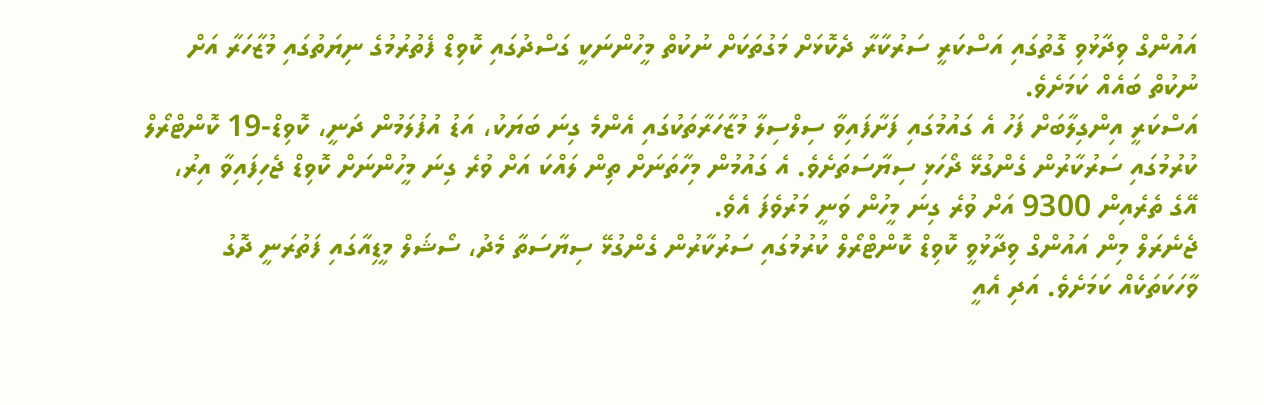އައުންގް ވިދާޅުވި ގޮތުގައި އަސްކަރީ ސަރުކާރާ ދެކޮޅަށް މަގުތަކަށް ނުކުތް މީހުންނަކީ ގަސްދުގައި ކޮވިޑް ފެތުރުމުގެ ނިޔަތުގައި މުޒާހަރާ އަށް ނުކުތް ބައެއް ކަމަށެވެ.
އަސްކަރީ އިންގިލާބަށް ފަހު އެ ގައުމުގައި ފަށާފައިވާ ސިލްސިލާ މުޒާހަރާތަކުގައި އެންމެ ގިނަ ބަޔަކު، އަޑު އުފުލަމުން ދަނީ، ކޮވިޑް-19 ކޮންޓްރޯލް ކުރުމުގައި ސަރުކާރުން ގެންގުޅޭ ދޯހަޅި ސިޔާސަތަށެވެ. އެ ގައުމުން މިހާތަނަށް ތިން ލައްކަ އަށް ވުރެ ގިނަ މީހުންނަށް ކޮވިޑް ޖެހިފައިވާ އިރު، އޭގެ ތެރެއިން 9300 އަށް ވުރެ ގިނަ މީހުން ވަނީ މަރުވެފަ އެވެ.
ޖެނެރަލް މިން އައުންގް ވިދާޅުވީ ކޮވިޑް ކޮންޓްރޯލް ކުރުމުގައި ސަރުކާރުން ގެންގުޅޭ ސިޔާސަތާ މެދު، ސޯޝަލް މީޑިއާގައި ފަތުރަނީ ދޮގު ވާހަކަތަކެއް ކަމަށެވެ. އަދި އެއީ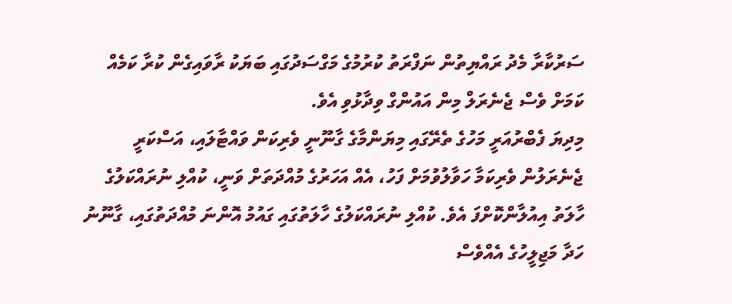ސަރުކާރާ މެދު ރައްޔިތުން ނަފްރަތު ކުރުމުގެ މަގްސަދުގައި ބަޔަކު ރާވައިގެން ކުރާ ކަމެއް ކަމަށް ވެސް ޖެނެރަލް މިން އައުންގް ވިދާޅުވި އެވެ.
މިދިޔަ ފެބްރުއަރީ މަހުގެ ތެރޭގައި މިޔަންމާގެ ގާނޫނީ ވެރިކަން ވައްޓާލައި، އަސްކަރީ ޖެނެރަލުން ވެރިކަމާ ހަވާލުވުމަށް ފަހު، އެއް އަހަރުގެ މުއްދަތަށް ވަނީ، ކުއްލި ނުރައްކަލުގެ ހާލަތު އިއުލާންކޮށްފަ އެވެ. ކުއްލި ނުރައްކަލުގެ ހާލަތުގައި ގައުމު އޮންނަ މުއްދަތުގައި، ގާނޫނު ހަދާ މަޖިލީހުގެ އެއްވެސް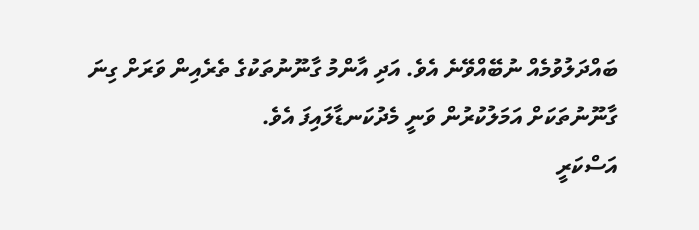ބައްދަލުވުމެއް ނުބޭއްވޭނެ އެވެ. އަދި އާންމު ގާނޫނުތަކުގެ ތެރެއިން ވަރަށް ގިނަ ގާނޫނުތަކަށް އަމަލުކުރުން ވަނީ މެދުކަނޑާލައިފަ އެވެ.
އަސްކަރީ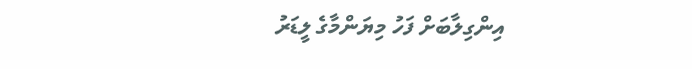އިންގިލާބަށް ފަހު މިޔަންމާގެ ލީޑަރު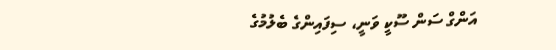އަންގް ސަން ސޫކީ ވަނީ، ސިފައިންގެ ބެލުމުގެ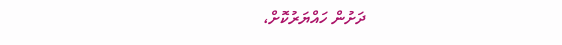ދަށުން ހައްޔަރުކޮށް،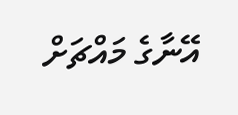އޭނާގެ މައްޗަށް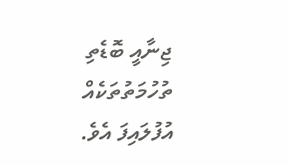ޖިނާއީ ބޮޑެތި ތުހުމަތުތަކެއް އުފުލައިފަ އެވެ.